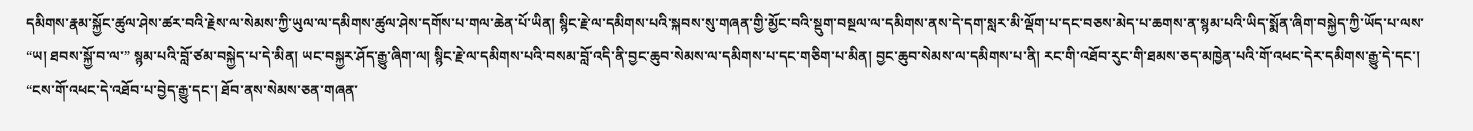དམིགས་རྣམ་སྐྱོང་ཚུལ་ཤེས་ཚར་བའི་རྗེས་ལ་སེམས་ཀྱི་ཡུལ་ལ་དམིགས་ཚུལ་ཤེས་དགོས་པ་གལ་ཆེན་པོ་ཡིན། སྙིང་རྗེ་ལ་དམིགས་པའི་སྐབས་སུ་གཞན་གྱི་མྱོང་བའི་སྡུག་བསྔལ་ལ་དམིགས་ནས་དེ་དག་སླར་མི་ལྡོག་པ་དང་བཅས་མེད་པ་ཆགས་ན་སྙམ་པའི་ཡིད་སྨོན་ཞིག་བསྐྱེད་ཀྱི་ཡོད་པ་ལས་ “ཡ། ཐབས་སྐྱོ་བ་ལ་” སྙམ་པའི་བློ་ཙམ་བསྐྱེད་པ་དེ་མིན། ཡང་བསྐྱར་ཤོད་རྒྱུ་ཞིག་ལ། སྙིང་རྗེ་ལ་དམིགས་པའི་བསམ་བློ་འདི་ནི་བྱང་ཆུབ་སེམས་ལ་དམིགས་པ་དང་གཅིག་པ་མིན། བྱང་ཆུབ་སེམས་ལ་དམིགས་པ་ནི། རང་གི་འཐོབ་རུང་གི་ཐམས་ཅད་མཁྱེན་པའི་གོ་འཕང་དེར་དམིགས་རྒྱུ་དེ་དང་། “ངས་གོ་འཕང་དེ་འཐོབ་པ་བྱེད་རྒྱུ་དང་། ཐོབ་ནས་སེམས་ཅན་གཞན་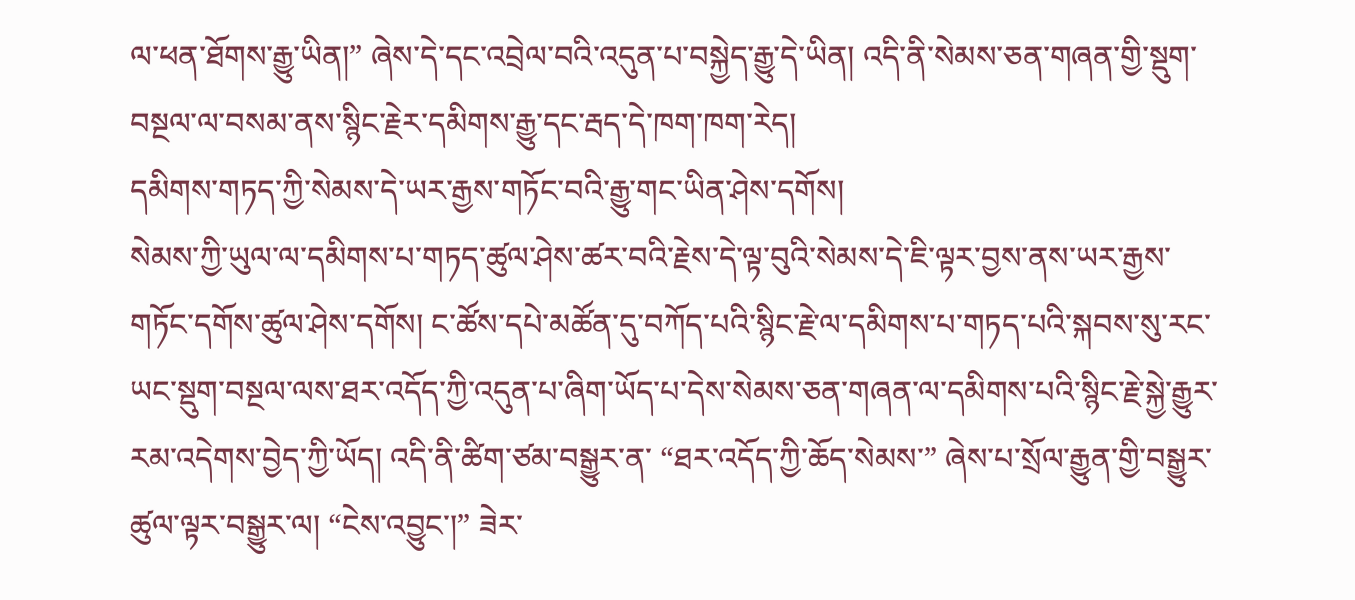ལ་ཕན་ཐོགས་རྒྱུ་ཡིན།” ཞེས་དེ་དང་འབྲེལ་བའི་འདུན་པ་བསྐྱེད་རྒྱུ་དེ་ཡིན། འདི་ནི་སེམས་ཅན་གཞན་གྱི་སྡུག་བསྔལ་ལ་བསམ་ནས་སྙིང་རྗེར་དམིགས་རྒྱུ་དང་རྦད་དེ་ཁག་ཁག་རེད།
དམིགས་གཏད་ཀྱི་སེམས་དེ་ཡར་རྒྱས་གཏོང་བའི་རྒྱུ་གང་ཡིན་ཤེས་དགོས།
སེམས་ཀྱི་ཡུལ་ལ་དམིགས་པ་གཏད་ཚུལ་ཤེས་ཚར་བའི་རྗེས་དེ་ལྟ་བུའི་སེམས་དེ་ཇི་ལྟར་བྱས་ནས་ཡར་རྒྱས་གཏོང་དགོས་ཚུལ་ཤེས་དགོས། ང་ཚོས་དཔེ་མཚོན་དུ་བཀོད་པའི་སྙིང་རྗེ་ལ་དམིགས་པ་གཏད་པའི་སྐབས་སུ་རང་ཡང་སྡུག་བསྔལ་ལས་ཐར་འདོད་ཀྱི་འདུན་པ་ཞིག་ཡོད་པ་དེས་སེམས་ཅན་གཞན་ལ་དམིགས་པའི་སྙིང་རྗེ་སྐྱེ་རྒྱུར་རམ་འདེགས་བྱེད་ཀྱི་ཡོད། འདི་ནི་ཚིག་ཙམ་བསྒྱུར་ན་ “ཐར་འདོད་ཀྱི་ཆོད་སེམས་” ཞེས་པ་སྲོལ་རྒྱུན་གྱི་བསྒྱུར་ཚུལ་ལྟར་བསྒྱུར་ལ། “ངེས་འབྱུང་།” ཟེར་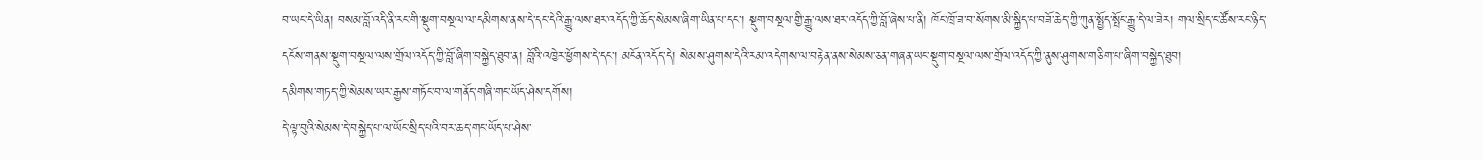བ་ཡང་དེ་ཡིན། བསམ་བློ་འདི་ནི་རང་གི་སྡུག་བསྔལ་ལ་དམིགས་ནས་དེ་དང་དེའི་རྒྱུ་ལས་ཐར་འདོད་ཀྱི་ཆོད་སེམས་ཞིག་ཡིན་པ་དང་། སྡུག་བསྔལ་གྱི་རྒྱུ་ལས་ཐར་འདོད་ཀྱི་བློ་ཞེས་པ་ནི། ཁོང་ཁྲོ་ཟ་བ་སོགས་མི་སྐྱིད་པ་བཟོ་ཆེད་ཀྱི་ཀུན་སྤྱོད་སྤོང་རྒྱུ་དེ་ལ་ཟེར། གལ་སྲིད་ང་ཚོས་རང་ཉིད་དངོས་གནས་སྡུག་བསྔལ་ལས་གྲོལ་འདོད་ཀྱི་བློ་ཞིག་བསྐྱེད་ཐུབ་ན། བློའི་འཁྱེར་ཕྱོགས་དེ་དང་། མངོན་འདོད་དེ། སེམས་ཤུགས་དེའི་རམ་འདེགས་ལ་བརྟེན་ནས་སེམས་ཅན་གཞན་ཡང་སྡུག་བསྔལ་ལས་གྲོལ་འདོད་ཀྱི་ནུས་ཤུགས་གཅིག་པ་ཞིག་བསྐྱེད་ཐུབ།
དམིགས་གཏད་ཀྱི་སེམས་ཡར་རྒྱས་གཏོང་བ་ལ་གནོད་གཞི་གང་ཡོད་ཤེས་དགོས།
དེ་ལྟ་བུའི་སེམས་དེ་བསྐྱེད་པ་ལ་ཡོང་སྲིད་པའི་བར་ཆད་གང་ཡོད་པ་ཤེས་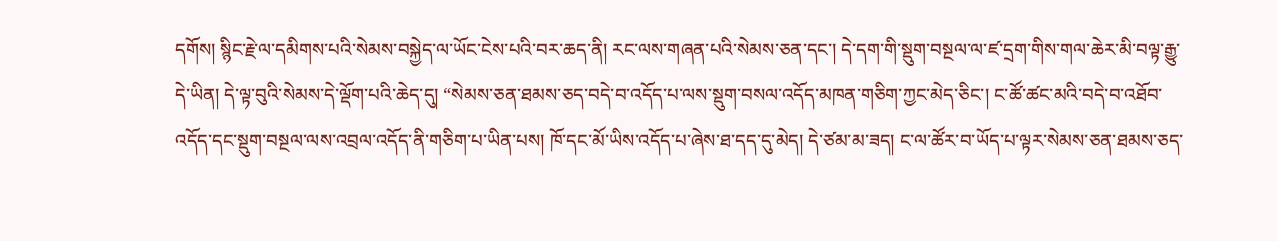དགོས། སྙིང་རྗེ་ལ་དམིགས་པའི་སེམས་བསྐྱེད་ལ་ཡོང་ངེས་པའི་བར་ཆད་ནི། རང་ལས་གཞན་པའི་སེམས་ཅན་དང་། དེ་དག་གི་སྡུག་བསྔལ་ལ་ཛ་དྲག་གིས་གལ་ཆེར་མི་བལྟ་རྒྱུ་དེ་ཡིན། དེ་ལྟ་བུའི་སེམས་དེ་ལྡོག་པའི་ཆེད་དུ། “སེམས་ཅན་ཐམས་ཅད་བདེ་བ་འདོད་པ་ལས་སྡུག་བསལ་འདོད་མཁན་གཅིག་ཀྱང་མེད་ཅིང་། ང་ཚོ་ཚང་མའི་བདེ་བ་འཐོབ་འདོད་དང་སྡུག་བསྔལ་ལས་འབྲལ་འདོད་ནི་གཅིག་པ་ཡིན་པས། ཁོ་དང་མོ་ཡིས་འདོད་པ་ཞེས་ཐ་དད་དུ་མེད། དེ་ཙམ་མ་ཟད། ང་ལ་ཚོར་བ་ཡོད་པ་ལྟར་སེམས་ཅན་ཐམས་ཅད་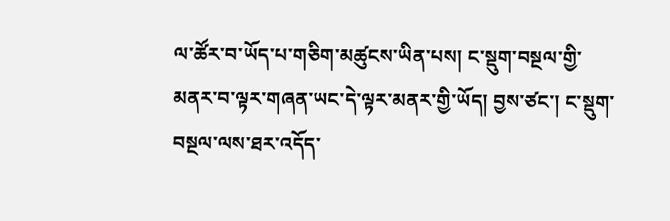ལ་ཚོར་བ་ཡོད་པ་གཅིག་མཚུངས་ཡིན་པས། ང་སྡུག་བསྔལ་གྱི་མནར་བ་ལྟར་གཞན་ཡང་དེ་ལྟར་མནར་གྱི་ཡོད། བྱས་ཙང་། ང་སྡུག་བསྔལ་ལས་ཐར་འདོད་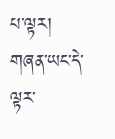པ་ལྟར། གཞན་ཡང་དེ་ལྟར་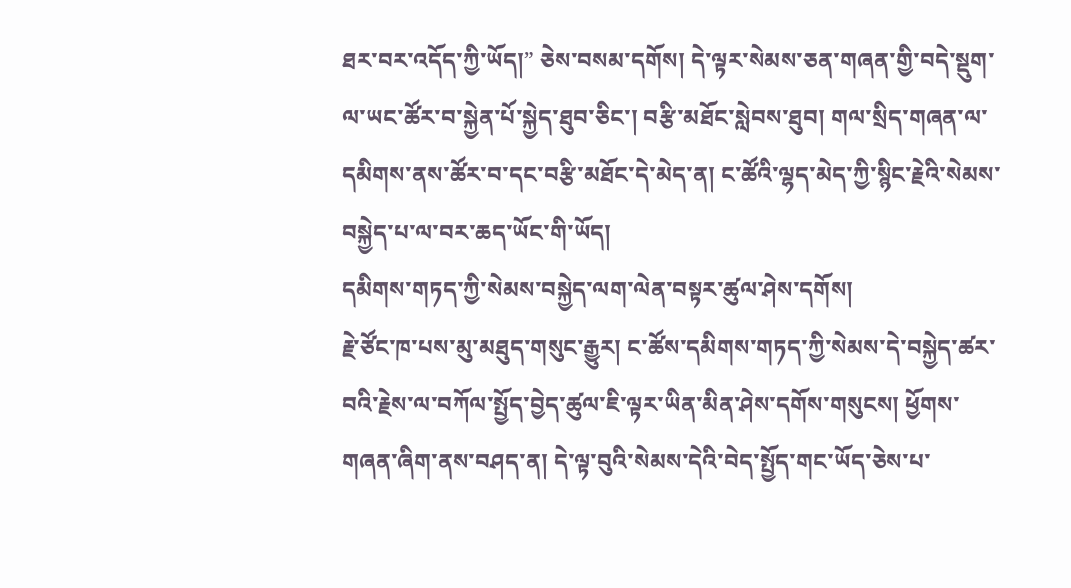ཐར་བར་འདོད་ཀྱི་ཡོད།” ཅེས་བསམ་དགོས། དེ་ལྟར་སེམས་ཅན་གཞན་གྱི་བདེ་སྡུག་ལ་ཡང་ཚོར་བ་སྐྱེན་པོ་སྐྱེད་ཐུབ་ཅིང་། བརྩི་མཐོང་སླེབས་ཐུབ། གལ་སྲིད་གཞན་ལ་དམིགས་ནས་ཚོར་བ་དང་བརྩི་མཐོང་དེ་མེད་ན། ང་ཚོའི་ལྷད་མེད་ཀྱི་སྙིང་རྗེའི་སེམས་བསྐྱེད་པ་ལ་བར་ཆད་ཡོང་གི་ཡོད།
དམིགས་གཏད་ཀྱི་སེམས་བསྐྱེད་ལག་ལེན་བསྟར་ཚུལ་ཤེས་དགོས།
རྗེ་ཙོང་ཁ་པས་མུ་མཐུད་གསུང་རྒྱུར། ང་ཚོས་དམིགས་གཏད་ཀྱི་སེམས་དེ་བསྐྱེད་ཚར་བའི་རྗེས་ལ་བཀོལ་སྤྱོད་བྱེད་ཚུལ་ཇི་ལྟར་ཡིན་མིན་ཤེས་དགོས་གསུངས། ཕྱོགས་གཞན་ཞིག་ནས་བཤད་ན། དེ་ལྟ་བུའི་སེམས་དེའི་བེད་སྤྱོད་གང་ཡོད་ཅེས་པ་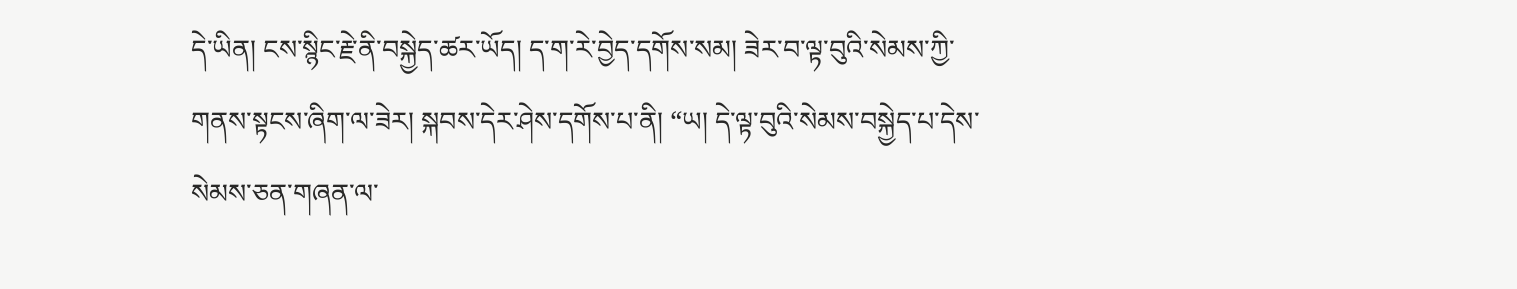དེ་ཡིན། ངས་སྙིང་རྗེ་ནི་བསྐྱེད་ཚར་ཡོད། ད་ག་རེ་བྱེད་དགོས་སམ། ཟེར་བ་ལྟ་བུའི་སེམས་ཀྱི་གནས་སྟངས་ཞིག་ལ་ཟེར། སྐབས་དེར་ཤེས་དགོས་པ་ནི། “ཡ། དེ་ལྟ་བུའི་སེམས་བསྐྱེད་པ་དེས་སེམས་ཅན་གཞན་ལ་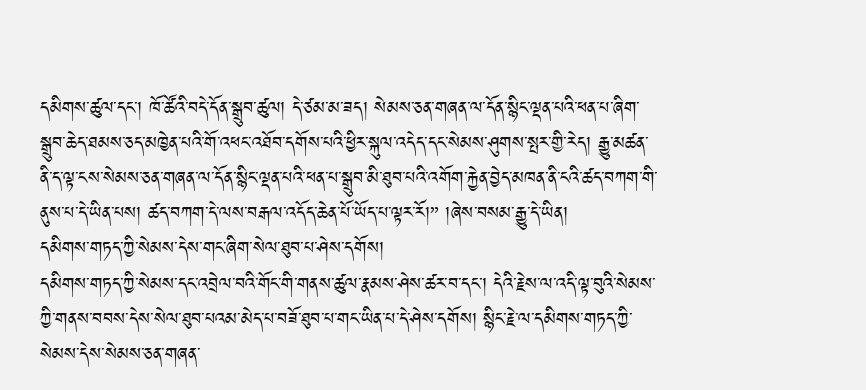དམིགས་ཚུལ་དང་། ཁོ་ཚོའི་བདེ་དོན་སྒྲུབ་ཚུལ། དེ་ཙམ་མ་ཟད། སེམས་ཅན་གཞན་ལ་དོན་སྙིང་ལྡན་པའི་ཕན་པ་ཞིག་སྒྲུབ་ཆེད་ཐམས་ཅད་མཁྱེན་པའི་གོ་འཕང་འཐོབ་དགོས་པའི་ཕྱིར་སྐུལ་འདེད་དང་སེམས་ཤུགས་སྤར་གྱི་རེད། རྒྱུ་མཚན་ནི་ད་ལྟ་ངས་སེམས་ཅན་གཞན་ལ་དོན་སྙིང་ལྡན་པའི་ཕན་པ་སྒྲུབ་མི་ཐུབ་པའི་འགོག་རྐྱེན་བྱེད་མཁན་ནི་ངའི་ཚད་བཀག་གི་ནུས་པ་དེ་ཡིན་པས། ཚད་བཀག་དེ་ལས་བརྒལ་འདོད་ཆེན་པོ་ཡོད་པ་ལྟར་རོ།” །ཞེས་བསམ་རྒྱུ་དེ་ཡིན།
དམིགས་གཏད་ཀྱི་སེམས་དེས་གང་ཞིག་སེལ་ཐུབ་པ་ཤེས་དགོས།
དམིགས་གཏད་ཀྱི་སེམས་དང་འབྲེལ་བའི་གོང་གི་གནས་ཚུལ་རྣམས་ཤེས་ཚར་བ་དང་། དེའི་རྗེས་ལ་འདི་ལྟ་བུའི་སེམས་ཀྱི་གནས་བབས་དེས་སེལ་ཐུབ་པའམ་མེད་པ་བཟོ་ཐུབ་པ་གང་ཡིན་པ་དེ་ཤེས་དགོས། སྙིང་རྗེ་ལ་དམིགས་གཏད་ཀྱི་སེམས་དེས་སེམས་ཅན་གཞན་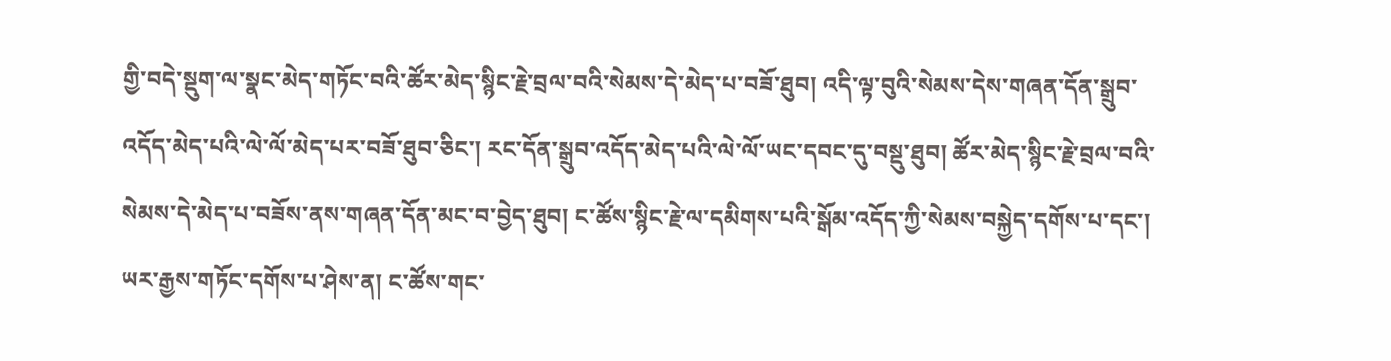གྱི་བདེ་སྡུག་ལ་སྣང་མེད་གཏོང་བའི་ཚོར་མེད་སྙིང་རྗེ་བྲལ་བའི་སེམས་དེ་མེད་པ་བཟོ་ཐུབ། འདི་ལྟ་བུའི་སེམས་དེས་གཞན་དོན་སྒྲུབ་འདོད་མེད་པའི་ལེ་ལོ་མེད་པར་བཟོ་ཐུབ་ཅིང་། རང་དོན་སྒྲུབ་འདོད་མེད་པའི་ལེ་ལོ་ཡང་དབང་དུ་བསྡུ་ཐུབ། ཚོར་མེད་སྙིང་རྗེ་བྲལ་བའི་སེམས་དེ་མེད་པ་བཟོས་ནས་གཞན་དོན་མང་བ་བྱེད་ཐུབ། ང་ཚོས་སྙིང་རྗེ་ལ་དམིགས་པའི་སྒོམ་འདོད་ཀྱི་སེམས་བསྐྱེད་དགོས་པ་དང་། ཡར་རྒྱས་གཏོང་དགོས་པ་ཤེས་ན། ང་ཚོས་གང་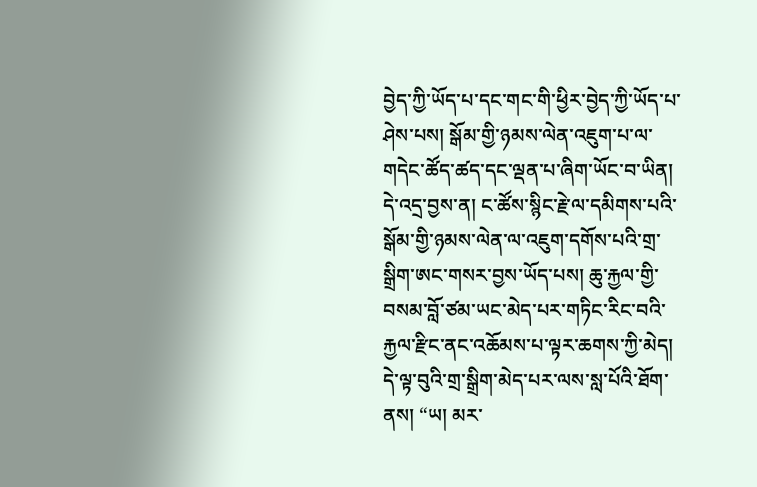བྱེད་ཀྱི་ཡོད་པ་དང་གང་གི་ཕྱིར་བྱེད་ཀྱི་ཡོད་པ་ཤེས་པས། སྒོམ་གྱི་ཉམས་ལེན་འཇུག་པ་ལ་གདེང་ཚོད་ཚད་དང་ལྡན་པ་ཞིག་ཡོང་བ་ཡིན། དེ་འདྲ་བྱས་ན། ང་ཚོས་སྙིང་རྗེ་ལ་དམིགས་པའི་སྒོམ་གྱི་ཉམས་ལེན་ལ་འཇུག་དགོས་པའི་གྲ་སྒྲིག་ཨང་གསར་བྱས་ཡོད་པས། ཆུ་རྐྱལ་གྱི་བསམ་བློ་ཙམ་ཡང་མེད་པར་གཏིང་རིང་བའི་རྐྱལ་རྫིང་ནང་འཆོམས་པ་ལྟར་ཆགས་ཀྱི་མེད། དེ་ལྟ་བུའི་གྲ་སྒྲིག་མེད་པར་ལས་སླ་པོའི་ཐོག་ནས། “ཡ། མར་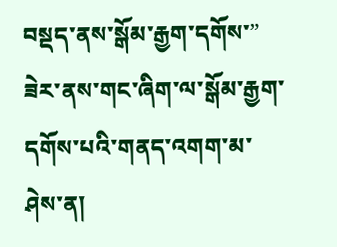བསྡད་ནས་སྒོམ་རྒྱག་དགོས་” ཟེར་ནས་གང་ཞིག་ལ་སྒོམ་རྒྱག་དགོས་པའི་གནད་འགག་མ་ཤེས་ན།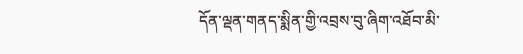དོན་ལྡན་གནད་སྨིན་གྱི་འབྲས་བུ་ཞིག་འཐོབ་མི་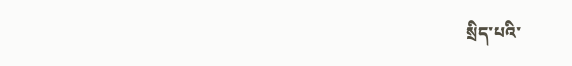སྲིད་པའི་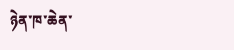ཉེན་ཁ་ཆེན་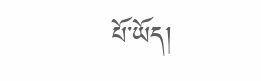པོ་ཡོད།